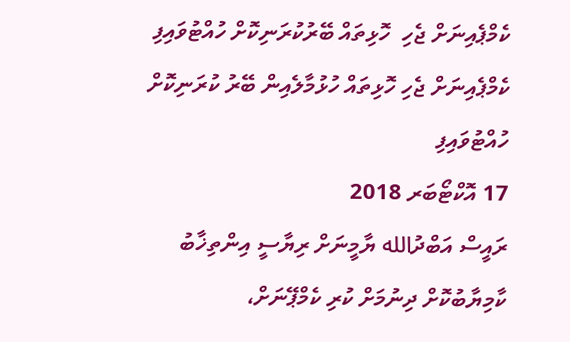ކެމްޕެއިނަށް ޖެހި  ހޮޅިތައް ބޭރުކުރަނިކޮށް ހުއްޓުވައިފި
ކެމްޕެއިނަށް ޖެހި ހޮޅިތައް ހުޅުމާލެއިން ބޭރު ކުރަނިކޮށް ހުއްޓުވައިފި
17 އޮކްޓޯބަރ 2018
ރައީސް އަބްދުالله ޔާމީނަށް ރިޔާސީ އިންތިޚާބު ކާމިޔާބުކޮށް ދިނުމަށް ކުރި ކެމްޕޭނަށް،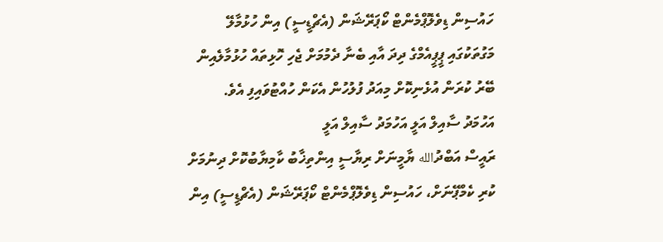ހައުސިން ޑިވެލޮޕްމެންޓް ކޯޕަރޭޝަން (އެޗްޑީސީ) އިން ހުޅުމާލޭ މަގުތަކުގައި ޕީޕީއެމްގެ ދިދަ އާއި ބެނާ ދެމުމަށް ޖެހި ހޮޅިތައް ހުޅުމާލެއިން ބޭރު ކުރަން އުޅެނިކޮށް މިއަދު ފުލުހުން އެކަން ހުއްޓުވައިފި އެވެ.
އަހުމަދު ސާއިލް އަލީ އަހުމަދު ސާއިލް އަލީ
ރައީސް އަބްދުالله ޔާމީނަށް ރިޔާސީ އިންތިޚާބު ކާމިޔާބުކޮށް ދިނުމަށް ކުރި ކެމްޕޭނަށް، ހައުސިން ޑިވެލޮޕްމެންޓް ކޯޕަރޭޝަން (އެޗްޑީސީ) އިން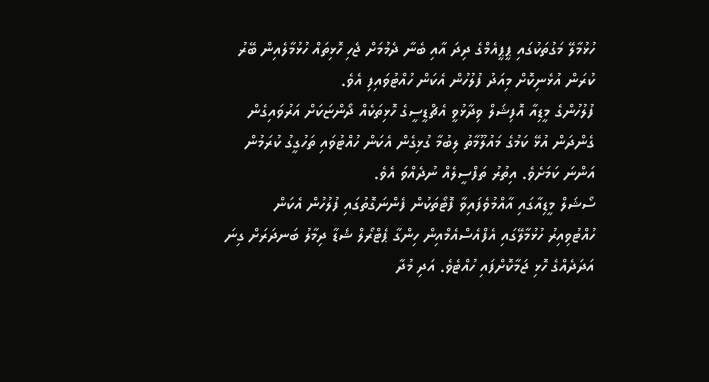ހުޅުމާލޭ މަގުތަކުގައި ޕީޕީއެމްގެ ދިދަ އާއި ބެނާ ދެމުމަށް ޖެހި ހޮޅިތައް ހުޅުމާލެއިން ބޭރު ކުރަން އުޅެނިކޮށް މިއަދު ފުލުހުން އެކަން ހުއްޓުވައިފި އެވެ.
ފުލުހުންގެ މީޑިއާ އޮފިޝަލް ވިދާޅުވީ އެޗްޑީސީގެ ހޮޅިތަކެއް ދޯންޏަކަށް އަރުވައިގެން ގެންދަން އުޅޭ ކަމުގެ މައުލޫމާތު ލިބުމާ ގުޅިގެން އެކަން ހުއްޓުވައި ތަހުގީގު ކުރަމުން އަންނަ ކަމަށެވެ. އިތުރު ތަފްސީލެއް ނުދެއްވަ އެވެ.
ސޯޝަލް މީޑިއާގައި އާއްމުވެފައިވާ ފޮޓޯތަކުން ފެންނަގޮތުގައި ފުލުހުން އެކަން ހުއްޓުވިއިރު ހުޅުމާލޭގައި އެފްއެސްއެމްއިން ހިންގާ ޕެޓްރޯލް ޝެޑާ ދިމާލު ބަނދަރަށް ގިނަ އަދަދެއްގެ ހޮޅި ޖަމާކޮށްފައި ހުއްޓެވެ. އަދި މުދާ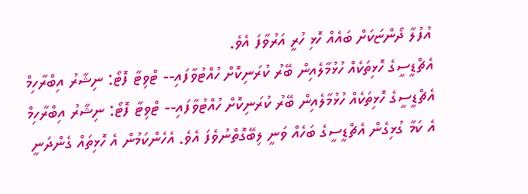އުފުލާ ދޯންޏަކަށް ބައެއް ހޮޅި ހުރީ އަރުވާފަ އެވެ.
އެޗްޑީސީގެ ހޮޅިތަކެއް ހުޅުމާލެއިން ބޭރު ކުރަނިކޮށް ހުއްޓުވާފައި-- ޓްވިޓާ ފޮޓޯ: ނިޝާރު އިބްރާހިމް
އެޗްޑީސީގެ ހޮޅިތަކެއް ހުޅުމާލެއިން ބޭރު ކުރަނިކޮށް ހުއްޓުވާފައި-- ޓްވިޓާ ފޮޓޯ: ނިޝާރު އިބްރާހިމް
އެ ކަމާ ގުޅިގެން އެޗްޑީސީގެ ބަހެއް ވަނީ ލިބޭގޮތްނުވެފަ އެވެ. އެހެންކަމުން އެ ހޮޅިތައް ގެންދަނީ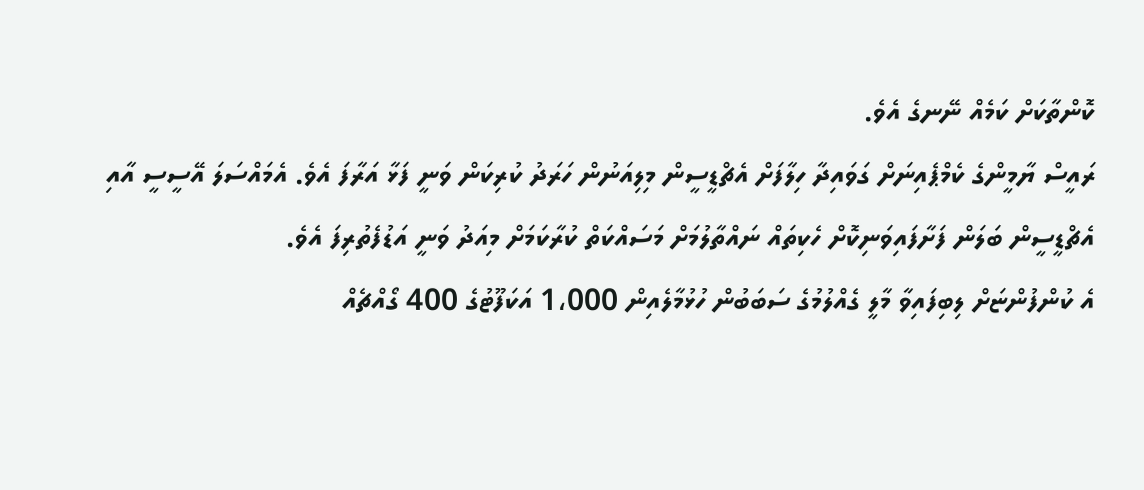ކޮންތާކަށް ކަމެއް ނޭނގެ އެވެ.
ރައީސް ޔާމީންގެ ކެމްޕެއިނަށް ގަވައިދާ ހިލާފަށް އެޗްޑީސީން މިލިއަނުން ހަރަދު ކުރިކަން ވަނީ ފަޅާ އަރާފަ އެވެ. އެމައްސަލަ އޭސީސީ އާއި އެޗްޑީސީން ބަލަން ފަށާފައިވަނިކޮށް ހެކިތައް ނައްތާލުމަށް މަސައްކަތް ކުރާކަމަށް މިއަދު ވަނީ އަޑުފެތުރިފަ އެވެ.
އެ ކުންފުންޏަށް ލިބިފައިވާ މާލީ ގެއްލުމުގެ ސަބަބުން ހުޅުމާލެއިން 1،000 އަކަފޫޓުގެ 400 ގޯއްޗެއް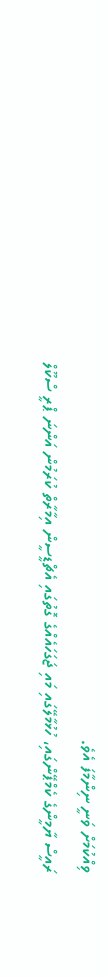ވިއްކުމަށް ވަނީ ނިންމާފަ އެވެ.
ރައީސް ޔާމީންގެ ކެމްޕޭންގައި، ހުޅުމާލޭގައި މައި ޖަގަހައެއްގެ ގޮތުގައި އެޗްޑީސީން އިމާރާތް ކުރަމުން އަންނަ ޕްރީ ސްކޫލް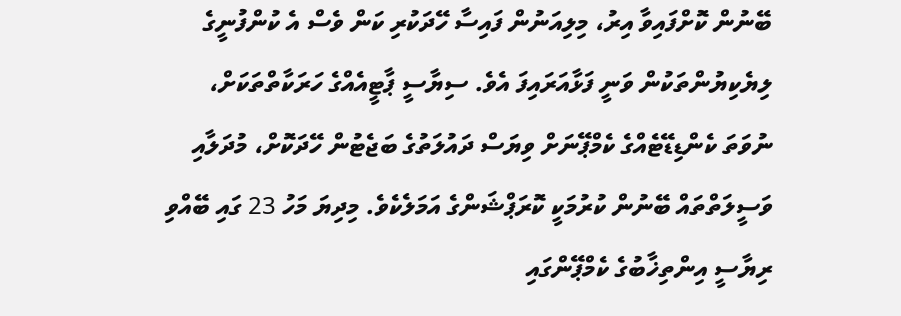ބޭނުން ކޮށްފައިވާ އިރު، މިލިއަނުން ފައިސާ ހޭދަކުރި ކަން ވެސް އެ ކުންފުނީގެ ލިޔެކިޔުންތަކުން ވަނީ ފަޅާއަރައިފަ އެވެ. ސިޔާސީ ޕާޓީއެއްގެ ހަރަކާތްތަކަށް، ނުވަތަ ކެންޑިޑޭޓެއްގެ ކެމްޕޭނަށް ވިޔަސް ދައުލަތުގެ ބަޖެޓުން ހޭދަކޮށް، މުދަލާއި ވަސީލަތްތައް ބޭނުން ކުރުމަކީ ކޮރަޕްޝަންގެ އަމަލެކެވެ. މިދިޔަ މަހު 23 ގައި ބޭއްވި ރިޔާސީ އިންތިޚާބުގެ ކެމްޕޭންގައި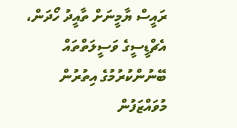ރައީސް ޔާމީނަށް ތާއީދު ހޯދަން، އެޗްޑީސީގެ ވަސީލަތްތައް ބޭނުންކުރުމުގެ އިތުރުން މުވައްޒަފުން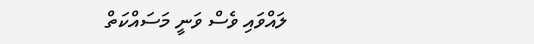ލައްވައި ވެސް ވަނީ މަސައްކަތް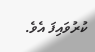ކުރުވައިފަ އެވެ.